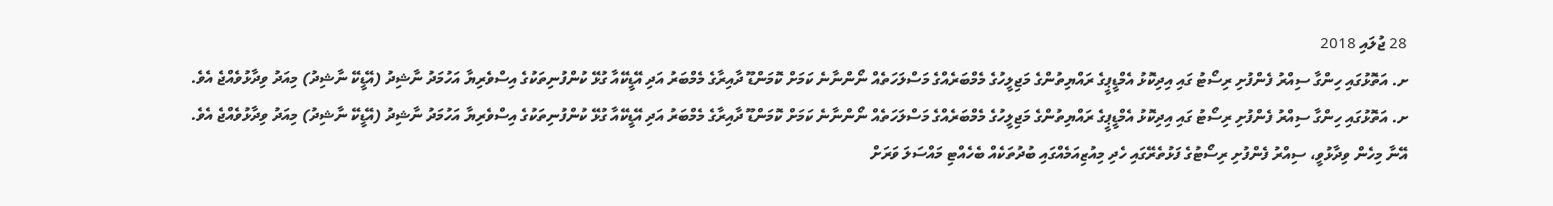28 ޖުލައި 2018
ށ. އަތޮޅުގައި ހިންގާ ސިއްރު ފެންފުށި ރިސޯޓު ގައި އިދިކޮޅު އެމްޑީޕީގެ ރައްޔިތުންގެ މަޖިލީހުގެ މެމްބަރެއްގެ މަސްލަހަތެއް ނޯންނާނެ ކަމަށް ކޮމަންޑޫ ދާއިރާގެ މެމްބަރު އަދި އޭޑީކޭއާ ގުޅޭ ކުންފުނިތަކުގެ އިސްވެރިޔާ އަހުމަދު ނާޝިދު (އޭޑީކޭ ނާޝިދު) މިއަދު ވިދާޅުވެއްޖެ އެވެ.
ށ. އަތޮޅުގައި ހިންގާ ސިއްރު ފެންފުށި ރިސޯޓު ގައި އިދިކޮޅު އެމްޑީޕީގެ ރައްޔިތުންގެ މަޖިލީހުގެ މެމްބަރެއްގެ މަސްލަހަތެއް ނޯންނާނެ ކަމަށް ކޮމަންޑޫ ދާއިރާގެ މެމްބަރު އަދި އޭޑީކޭއާ ގުޅޭ ކުންފުނިތަކުގެ އިސްވެރިޔާ އަހުމަދު ނާޝިދު (އޭޑީކޭ ނާޝިދު) މިއަދު ވިދާޅުވެއްޖެ އެވެ.
އޭނާ މިހެން ވިދާޅުވީ، ސިއްރު ފެންފުށި ރިސޯޓުގެ ފަޅުތެރޭގައި ހެދި މިއުޒިއަމެއްގައި ބުދުތަކެއް ބެހެއްޓި މައްސަލަ ވަރަށް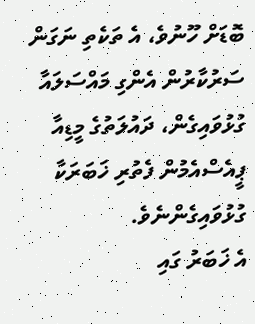ބޮޑަށް ހޫނުވެ، އެ ތަކެތި ނަގަން ސަރުކާރުން އެންގި މައްސަލައާ ގުޅުވައިގެން، ދައުލަތުގެ މީޑިއާ ޕީއެސްއެމުން ފެތުރި ޚަބަރަކާ ގުޅުވައިގެންނެވެ.
އެ ޚަބަރު ގައި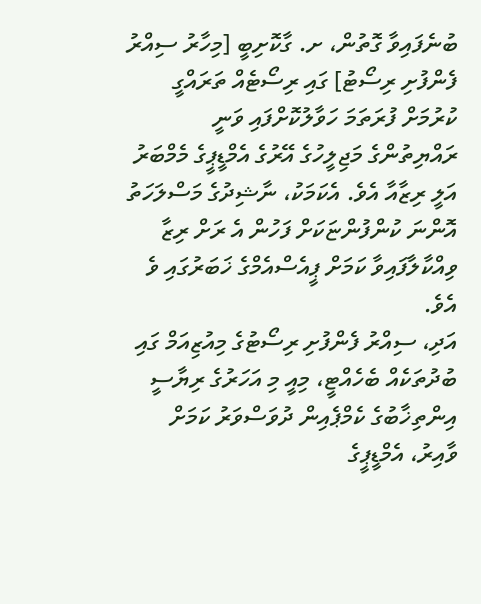ބުނެފައިވާ ގޮތުން، ށ. ގާކޮށިބީ [މިހާރު ސިއްރު ފެންފުށި ރިސޯޓު] ގައި ރިސޯޓެއް ތަރައްގީ ކުރުމަށް ފުރަތަމަ ހަވާލުކޮށްފައި ވަނީ ރައްޔިތުންގެ މަޖިލީހުގެ އޭރުގެ އެމްޑީޕީގެ މެމްބަރު އަލީ ރިޒާއާ އެވެ. އެކަމަކު، ނާޝިދުގެ މަސްލަހަތު އޮންނަ ކުންފުންޏަކަށް ފަހުން އެ ރަށް ރިޒާ ވިއްކާލާފައިވާ ކަމަށް ޕީއެސްއެމްގެ ޚަބަރުގައި ވެ އެވެ.
އަދި، ސިއްރު ފެންފުށި ރިސޯޓުގެ މިއުޒިއަމް ގައި ބުދުތަކެއް ބެހެއްޓީ، މިއީ މި އަހަރުގެ ރިޔާސީ އިންތިޚާބުގެ ކެމްޕެއިން ދުވަސްވަރު ކަމަށް ވާއިރު، އެމްޑީޕީގެ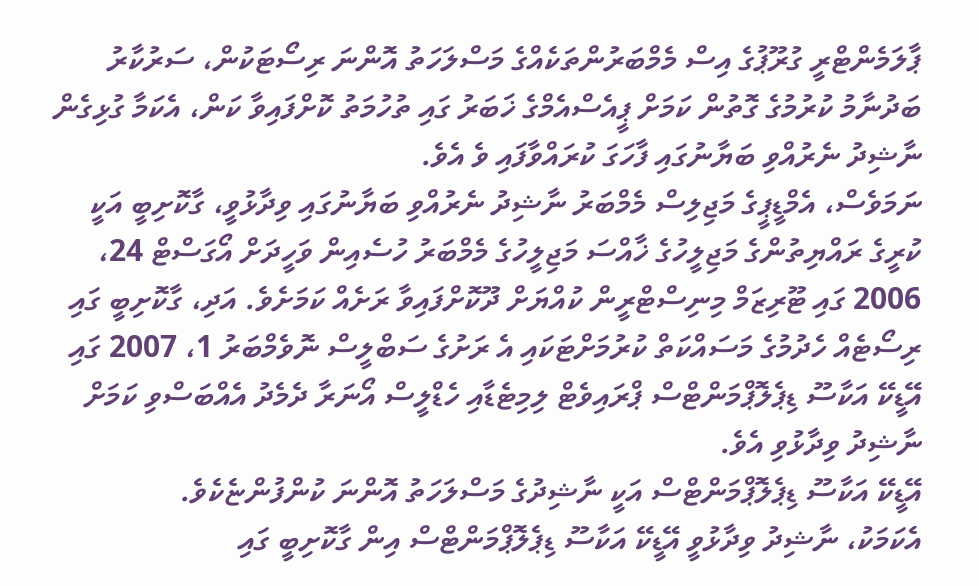ޕާލަމެންޓްރީ ގުރޫޕުގެ އިސް މެމްބަރުންތަކެއްގެ މަސްލަހަތު އޮންނަ ރިސޯޓަކުން، ސަރުކާރު ބަދުނާމު ކުރުމުގެ ގޮތުން ކަމަށް ޕީއެސްއެމްގެ ޚަބަރު ގައި ތުހުމަތު ކޮށްފައިވާ ކަން، އެކަމާ ގުޅިގެން ނާޝިދު ނެރުއްވި ބަޔާނުގައި ފާހަގަ ކުރައްވާފައި ވެ އެވެ.
ނަމަވެސް، އެމްޑީޕީގެ މަޖިލިސް މެމްބަރު ނާޝިދު ނެރުއްވި ބަޔާނުގައި ވިދާޅުވީ، ގާކޮށިބީ އަކީ ކުރީގެ ރައްޔިތުންގެ މަޖިލީހުގެ ޚާއްސަ މަޖިލީހުގެ މެމްބަރު ހުސެއިން ވަހީދަށް އޯގަސްޓް 24، 2006 ގައި ޓޫރިޒަމް މިނިސްޓްރީން ކުއްޔަށް ދޫކޮށްފައިވާ ރަށެއް ކަމަށެވެ. އަދި، ގާކޮށިބީ ގައި ރިސޯޓެއް ހެދުމުގެ މަސައްކަތް ކުރުމަށްޓަކައި އެ ރަށުގެ ސަބްލީސް ނޮވެމްބަރު 1، 2007 ގައި އޭޑީކޭ އަކާސޫ ޑިޕެލޮޕްމަންޓްސް ޕްރައިވެޓް ލިމިޓެޑާއި ހެޑްލީސް އޯނަރާ ދެމެދު އެއްބަސްވި ކަމަށް ނާޝިދު ވިދާޅުވި އެވެ.
އޭޑީކޭ އަކާސޫ ޑިޕެލޮޕްމަންޓްސް އަކީ ނާޝިދުގެ މަސްލަހަތު އޮންނަ ކުންފުންޏެކެވެ.
އެކަމަކު، ނާޝިދު ވިދާޅުވީ އޭޑީކޭ އަކާސޫ ޑިޕެލޮޕްމަންޓްސް އިން ގާކޮށިބީ ގައި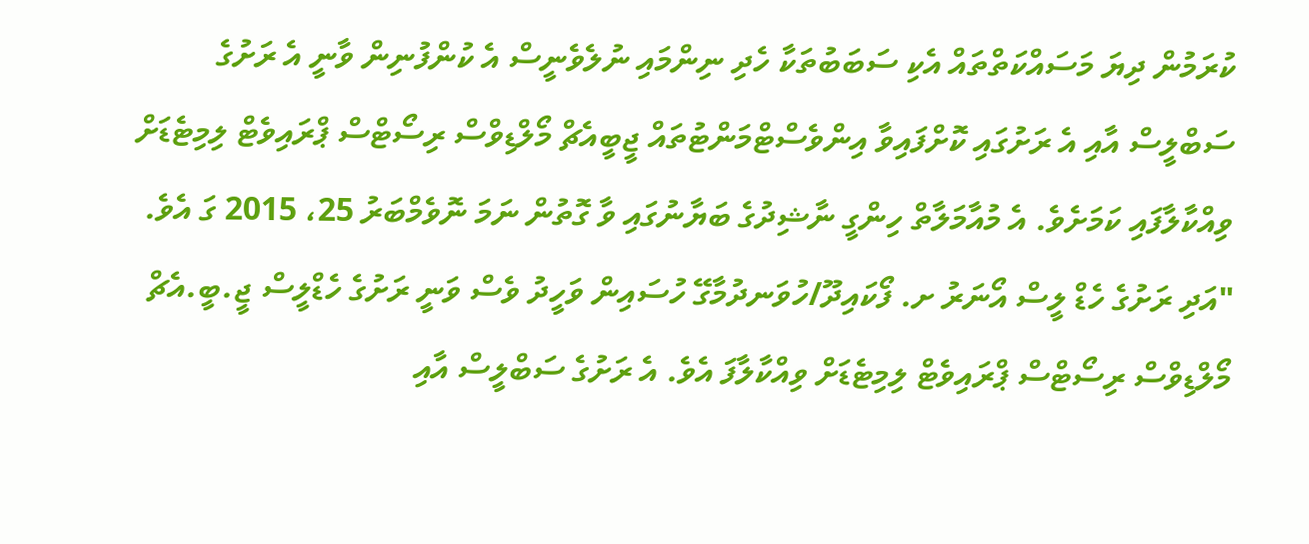ކުރަމުން ދިޔަ މަސައްކަތްތައް އެކި ސަބަބުތަކާ ހެދި ނިންމައި ނުލެވެނީސް އެ ކުންފުނިން ވާނީ އެ ރަށުގެ ސަބްލީސް އާއި އެ ރަށުގައި ކޮށްފައިވާ އިންވެސްޓްމަންޓުތައް ޖީބީއެޗް މޯލްޑިވްސް ރިސޯޓްސް ޕްރައިވެޓް ލިމިޓެޑަށް ވިއްކާލާފައި ކަމަށެވެ. އެ މުއާމަލާތް ހިންގީ ނާޝިދުގެ ބަޔާނުގައި ވާ ގޮތުން ނަމަ ނޮވެމްބަރު 25، 2015 ގަ އެވެ.
"އަދި ރަށުގެ ހެޑް ލީސް އޯނަރު ށ. ފޯކައިދޫ/ހުވަނދުމާގޭ ހުސައިން ވަހީދު ވެސް ވަނީ ރަށުގެ ހެޑްލީސް ޖީ.ބީ.އެޗް މޯލްޑިވްސް ރިސޯޓްސް ޕްރައިވެޓް ލިމިޓެޑަށް ވިއްކާލާފަ އެވެ. އެ ރަށުގެ ސަބްލީސް އާއި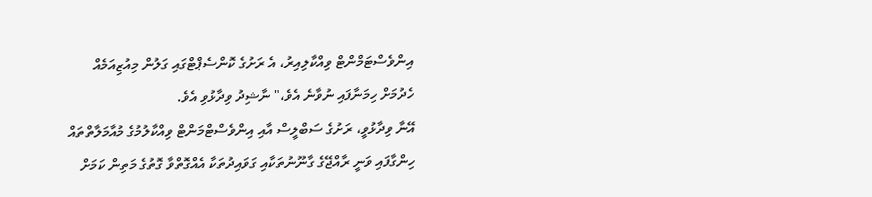އިންވެސްޓަމްންޓް ވިއްކާލިއިރު، އެ ރަށުގެ ކޮންސެޕްޓްގައި ގަލުން މިއުޒިއަމެއް ހެދުމަށް ހިމަނާފައި ނުވާނެ އެވެ،" ނާޝިދު ވިދާޅުވި އެވެ.
އޭނާ ވިދާޅުވީ، ރަށުގެ ސަބްލީސް އާއި އިންވެސްޓްމަންޓް ވިއްކާލުމުގެ މުއާމަލާތްތައް ހިންގާފައި ވަނީ ރާއްޖޭގެ ގާނޫނުތަކާއި ގަވައިދުތަކާ އެއްގޮތްވާ ގޮތުގެ މަތިން ކަމަށް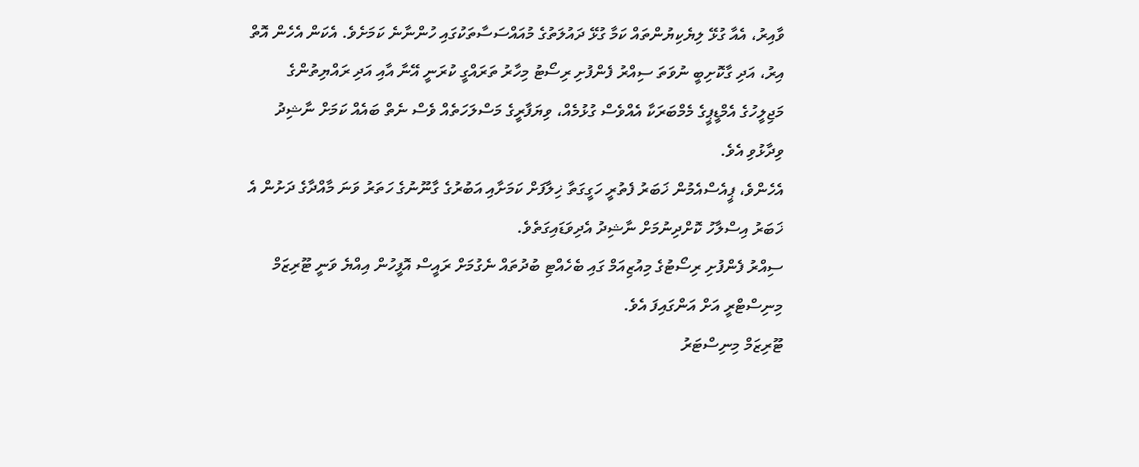ވާއިރު، އެއާ ގުޅޭ ލިޔެކިޔުންތައް ކަމާ ގުޅޭ ދައުލަތުގެ މުއައްސަސާތަކުގައި ހުންނާނެ ކަމަށެވެ. އެކަން އެހެން އޮތް އިރު، އަދި ގާކޮށިބީ ނުވަތަ ސިއްރު ފެންފުށި ރިސޯޓު މިހާރު ތަރައްގީ ކުރަނީ އޭނާ އާއި އަދި ރައްޔިތުންގެ މަޖިލީހުގެ އެމްޑީޕީގެ މެމްބަރަކާ އެއްވެސް ގުޅުމެއް، ވިޔަފާރީގެ މަސްލަހަތެއް ވެސް ނެތް ބައެއް ކަމަށް ނާޝިދު ވިދާޅުވި އެވެ.
އެހެންވެ، ޕީއެސްއެމުން ޚަބަރު ފެތުރީ ހަގީގަތާ ޚިލާފަށް ކަމަށާއި އަބުރުގެ ގާނޫނުގެ ހަތަރު ވަނަ މާއްދާގެ ދަށުން އެ ޚަބަރު އިސްލާހު ކޮށްދިނުމަށް ނާޝިދު އެދިވަޑައިގަތެވެ.
ސިއްރު ފެންފުށި ރިސޯޓުގެ މިއުޒިއަމް ގައި ބެހެއްޓި ބުދުތައް ނެގުމަށް ރައީސް އޮފީހުން އިއްޔެ ވަނީ ޓޫރިޒަމް މިނިސްޓްރީ އަށް އަންގައިފަ އެވެ.
ޓޫރިޒަމް މިނިސްޓަރު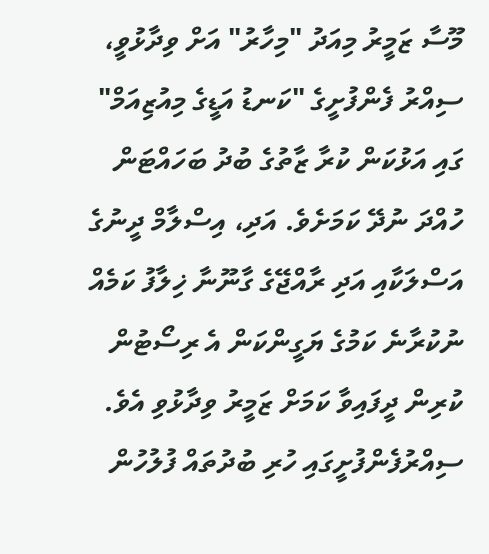މޫސާ ޒަމީރު މިއަދު "މިހާރު" އަށް ވިދާޅުވީ، ސިއްރު ފެންފުށީގެ "ކަނޑު އަޑީގެ މިއުޒިއަމް" ގައި އަޅުކަން ކުރާ ޒާތުގެ ބުދު ބަހައްޓަން ހުއްދަ ނުދޭ ކަމަށެވެ. އަދި، އިސްލާމް ދީނުގެ އަސްލަކާއި އަދި ރާއްޖޭގެ ގާނޫނާ ޚިލާފު ކަމެއް ނުކުރާނެ ކަމުގެ ޔަގީންކަން އެ ރިސޯޓުން ކުރިން ދީފައިވާ ކަމަށް ޒަމީރު ވިދާޅުވި އެވެ.
ސިއްރުފެންފުށީގައި ހުރި ބުދުތައް ފުލުހުން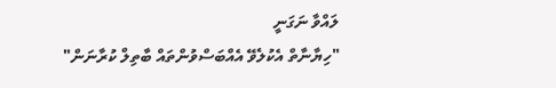ލައްވާ ނަގަނީ
"ހިޔާނާތް އެކުލެވޭ އެއްބަސްވުންތައް ބާތިލް ކުރާނަން"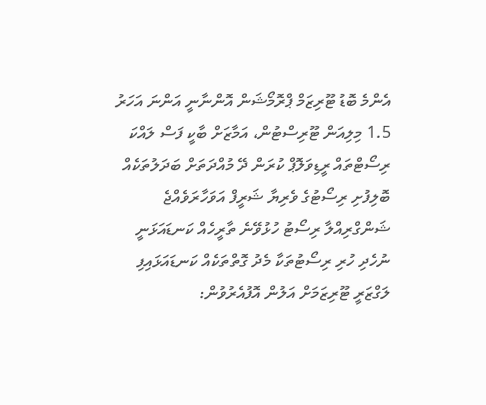އެންމެ ބޮޑު ޓޫރިޒަމް ޕްރޮމޯޝަން އޮންނާނީ އަންނަ އަހަރު
1.5 މިލިއަން ޓޫރިސްޓުން، އަމާޒަށް ބާކީ ފަސް ލައްކަ
ރިސޯޓްތައް ރީޑިވަލޮޕް ކުރަން ދޭ މުއްދަތަށް ބަދަލުތަކެއް
ބޮލިފުށި ރިސޯޓުގެ ވެރިޔާ ޝަރީފް އަވަހާރަވެއްޖެ
ޝަންގްރިއްލާ ރިސޯޓު ހުޅުވޭނެ ތާރީހެއް ކަނޑައަޅަނީ
ނުހެދި ހުރި ރިސޯޓުތަކާ މެދު ގޮތްތަކެއް ކަނޑައަޅައިފި
ލަގްޒަރީ ޓޫރިޒަމަށް އަލުން އޮފުއެރުވުން: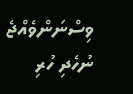ވިސްނަންވެއްޖެ
ނުހެދި ހުރި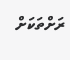ރަށްތަކަށް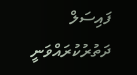ފައިސަލް ދަތުރުކުރައްވަނީ